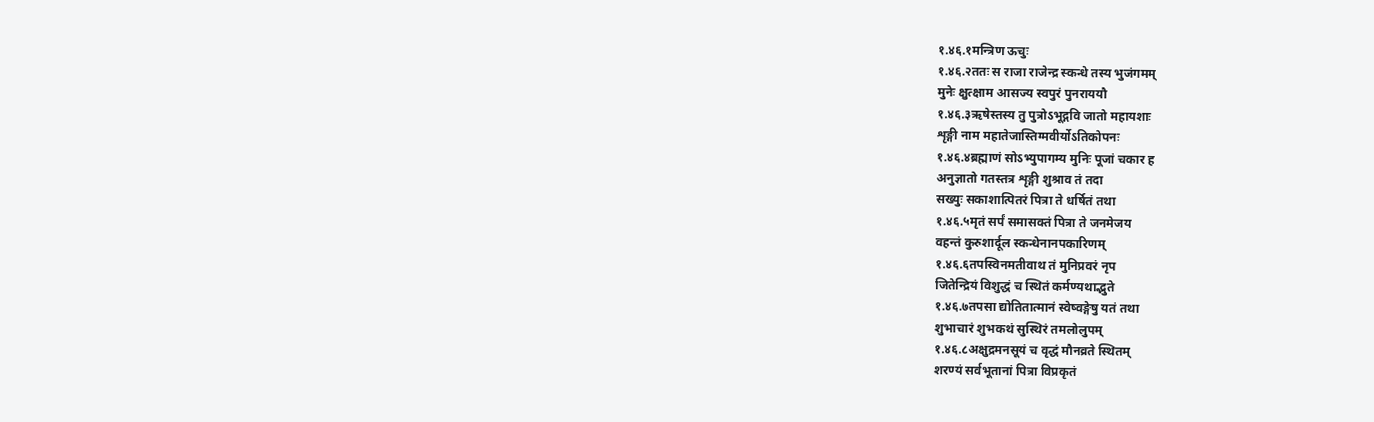१.४६.१मन्त्रिण ऊचुः
१.४६.२ततः स राजा राजेन्द्र स्कन्धे तस्य भुजंगमम्
मुनेः क्षुत्क्षाम आसज्य स्वपुरं पुनराययौ
१.४६.३ऋषेस्तस्य तु पुत्रोऽभूद्गवि जातो महायशाः
शृङ्गी नाम महातेजास्तिग्मवीर्योऽतिकोपनः
१.४६.४ब्रह्माणं सोऽभ्युपागम्य मुनिः पूजां चकार ह
अनुज्ञातो गतस्तत्र शृङ्गी शुश्राव तं तदा
सख्युः सकाशात्पितरं पित्रा ते धर्षितं तथा
१.४६.५मृतं सर्पं समासक्तं पित्रा ते जनमेजय
वहन्तं कुरुशार्दूल स्कन्धेनानपकारिणम्
१.४६.६तपस्विनमतीवाथ तं मुनिप्रवरं नृप
जितेन्द्रियं विशुद्धं च स्थितं कर्मण्यथाद्भुते
१.४६.७तपसा द्योतितात्मानं स्वेष्वङ्गेषु यतं तथा
शुभाचारं शुभकथं सुस्थिरं तमलोलुपम्
१.४६.८अक्षुद्रमनसूयं च वृद्धं मौनव्रते स्थितम्
शरण्यं सर्वभूतानां पित्रा विप्रकृतं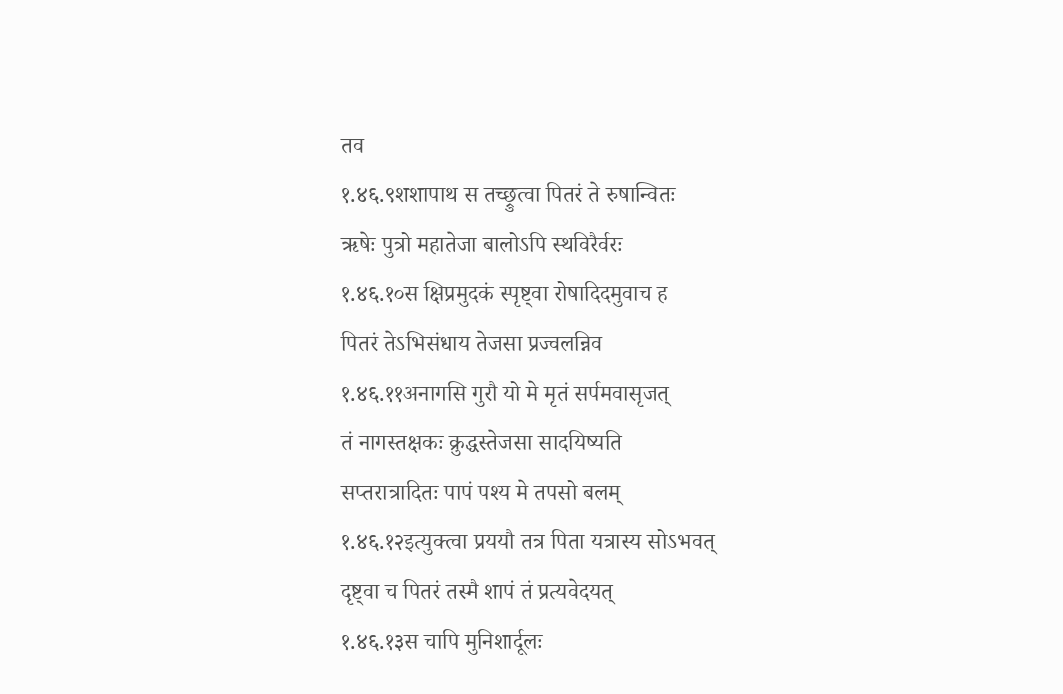तव
१.४६.९शशापाथ स तच्छ्रुत्वा पितरं ते रुषान्वितः
ऋषेः पुत्रो महातेजा बालोऽपि स्थविरैर्वरः
१.४६.१०स क्षिप्रमुदकं स्पृष्ट्वा रोषादिदमुवाच ह
पितरं तेऽभिसंधाय तेजसा प्रज्वलन्निव
१.४६.११अनागसि गुरौ यो मे मृतं सर्पमवासृजत्
तं नागस्तक्षकः क्रुद्धस्तेजसा सादयिष्यति
सप्तरात्रादितः पापं पश्य मे तपसो बलम्
१.४६.१२इत्युक्त्वा प्रययौ तत्र पिता यत्रास्य सोऽभवत्
दृष्ट्वा च पितरं तस्मै शापं तं प्रत्यवेदयत्
१.४६.१३स चापि मुनिशार्दूलः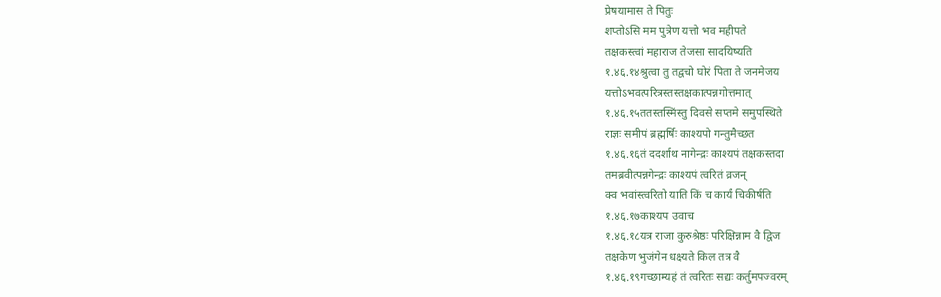प्रेषयामास ते पितुः
शप्तोऽसि मम पुत्रेण यत्तो भव महीपते
तक्षकस्त्वां महाराज तेजसा सादयिष्यति
१.४६.१४श्रुत्वा तु तद्वचो घोरं पिता ते जनमेजय
यत्तोऽभवत्परित्रस्तस्तक्षकात्पन्नगोत्तमात्
१.४६.१५ततस्तस्मिंस्तु दिवसे सप्तमे समुपस्थिते
राज्ञः समीपं ब्रह्मर्षिः काश्यपो गन्तुमैच्छत
१.४६.१६तं ददर्शाथ नागेन्द्रः काश्यपं तक्षकस्तदा
तमब्रवीत्पन्नगेन्द्रः काश्यपं त्वरितं व्रजन्
क्व भवांस्त्वरितो याति किं च कार्यं चिकीर्षति
१.४६.१७काश्यप उवाच
१.४६.१८यत्र राजा कुरुश्रेष्ठः परिक्षिन्नाम वै द्विज
तक्षकेण भुजंगेन धक्ष्यते किल तत्र वै
१.४६.१९गच्छाम्यहं तं त्वरितः सद्यः कर्तुमपज्वरम्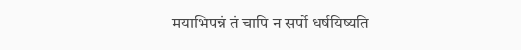मयाभिपन्नं तं चापि न सर्पो धर्षयिष्यति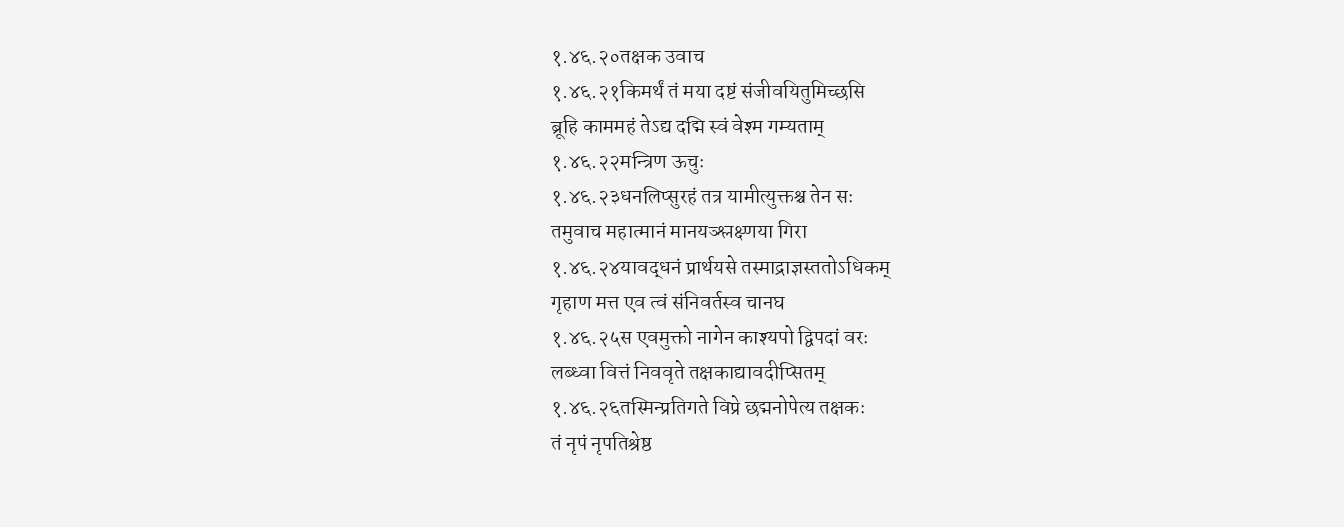१.४६.२०तक्षक उवाच
१.४६.२१किमर्थं तं मया दष्टं संजीवयितुमिच्छसि
ब्रूहि काममहं तेऽद्य दद्मि स्वं वेश्म गम्यताम्
१.४६.२२मन्त्रिण ऊचुः
१.४६.२३धनलिप्सुरहं तत्र यामीत्युक्तश्च तेन सः
तमुवाच महात्मानं मानयञ्श्लक्ष्णया गिरा
१.४६.२४यावद्धनं प्रार्थयसे तस्माद्राज्ञस्ततोऽधिकम्
गृहाण मत्त एव त्वं संनिवर्तस्व चानघ
१.४६.२५स एवमुक्तो नागेन काश्यपो द्विपदां वरः
लब्ध्वा वित्तं निववृते तक्षकाद्यावदीप्सितम्
१.४६.२६तस्मिन्प्रतिगते विप्रे छद्मनोपेत्य तक्षकः
तं नृपं नृपतिश्रेष्ठ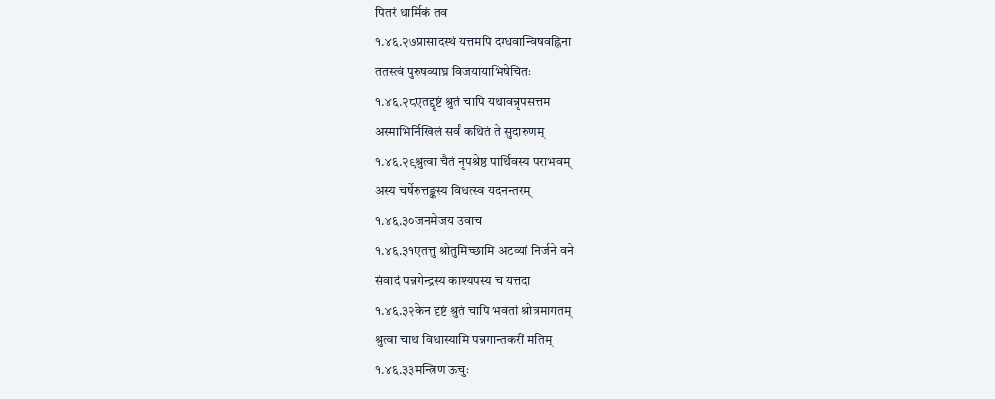पितरं धार्मिकं तव
१.४६.२७प्रासादस्थं यत्तमपि दग्धवान्विषवह्निना
ततस्त्वं पुरुषव्याघ्र विजयायाभिषेचितः
१.४६.२८एतद्दृष्टं श्रुतं चापि यथावन्नृपसत्तम
अस्माभिर्निखिलं सर्वं कथितं ते सुदारुणम्
१.४६.२९श्रुत्वा चैतं नृपश्रेष्ठ पार्थिवस्य पराभवम्
अस्य चर्षेरुत्तङ्कस्य विधत्स्व यदनन्तरम्
१.४६.३०जनमेजय उवाच
१.४६.३१एतत्तु श्रोतुमिच्छामि अटव्यां निर्जने वने
संवादं पन्नगेन्द्रस्य काश्यपस्य च यत्तदा
१.४६.३२केन दृष्टं श्रुतं चापि भवतां श्रोत्रमागतम्
श्रुत्वा चाथ विधास्यामि पन्नगान्तकरीं मतिम्
१.४६.३३मन्त्रिण ऊचुः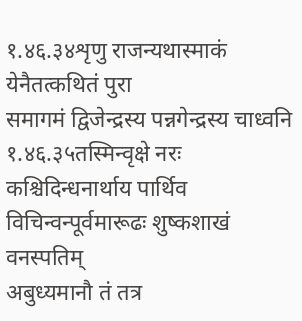१.४६.३४शृणु राजन्यथास्माकं येनैतत्कथितं पुरा
समागमं द्विजेन्द्रस्य पन्नगेन्द्रस्य चाध्वनि
१.४६.३५तस्मिन्वृक्षे नरः कश्चिदिन्धनार्थाय पार्थिव
विचिन्वन्पूर्वमारूढः शुष्कशाखं वनस्पतिम्
अबुध्यमानौ तं तत्र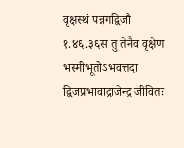वृक्षस्थं पन्नगद्विजौ
१.४६.३६स तु तेनैव वृक्षेण भस्मीभूतोऽभवत्तदा
द्विजप्रभावाद्राजेन्द्र जीवितः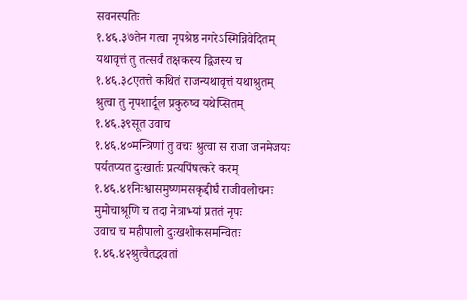सवनस्पतिः
१.४६.३७तेन गत्वा नृपश्रेष्ठ नगरेऽस्मिन्निवेदितम्
यथावृत्तं तु तत्सर्वं तक्षकस्य द्विजस्य च
१.४६.३८एतत्ते कथितं राजन्यथावृत्तं यथाश्रुतम्
श्रुत्वा तु नृपशार्दूल प्रकुरुष्व यथेप्सितम्
१.४६.३९सूत उवाच
१.४६.४०मन्त्रिणां तु वचः श्रुत्वा स राजा जनमेजयः
पर्यतप्यत दुःखार्तः प्रत्यपिंषत्करे करम्
१.४६.४१निःश्वासमुष्णमसकृद्दीर्घं राजीवलोचनः
मुमोचाश्रूणि च तदा नेत्राभ्यां प्रततं नृपः
उवाच च महीपालो दुःखशोकसमन्वितः
१.४६.४२श्रुत्वैतद्भवतां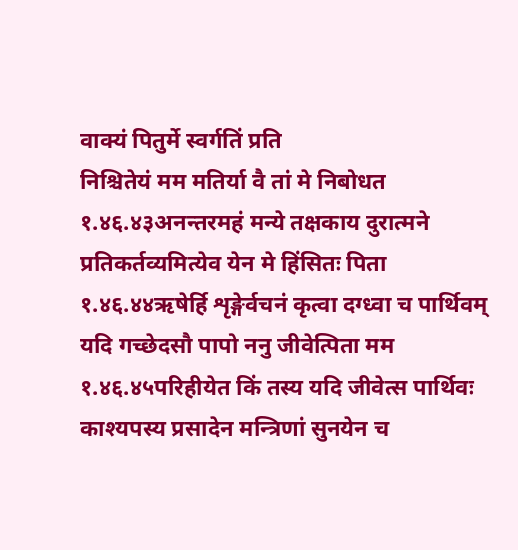वाक्यं पितुर्मे स्वर्गतिं प्रति
निश्चितेयं मम मतिर्या वै तां मे निबोधत
१.४६.४३अनन्तरमहं मन्ये तक्षकाय दुरात्मने
प्रतिकर्तव्यमित्येव येन मे हिंसितः पिता
१.४६.४४ऋषेर्हि शृङ्गेर्वचनं कृत्वा दग्ध्वा च पार्थिवम्
यदि गच्छेदसौ पापो ननु जीवेत्पिता मम
१.४६.४५परिहीयेत किं तस्य यदि जीवेत्स पार्थिवः
काश्यपस्य प्रसादेन मन्त्रिणां सुनयेन च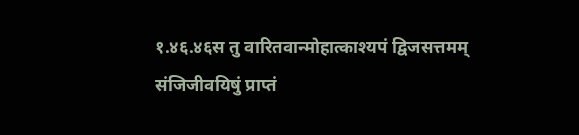१.४६.४६स तु वारितवान्मोहात्काश्यपं द्विजसत्तमम्
संजिजीवयिषुं प्राप्तं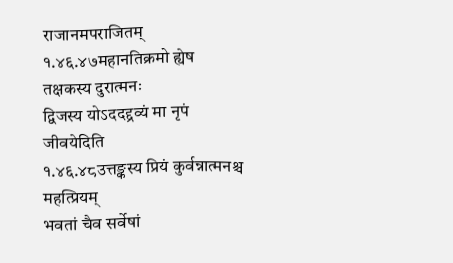राजानमपराजितम्
१.४६.४७महानतिक्रमो ह्येष तक्षकस्य दुरात्मनः
द्विजस्य योऽददद्द्रव्यं मा नृपं जीवयेदिति
१.४६.४८उत्तङ्कस्य प्रियं कुर्वन्नात्मनश्च महत्प्रियम्
भवतां चैव सर्वेषां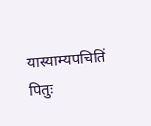यास्याम्यपचितिं पितुः